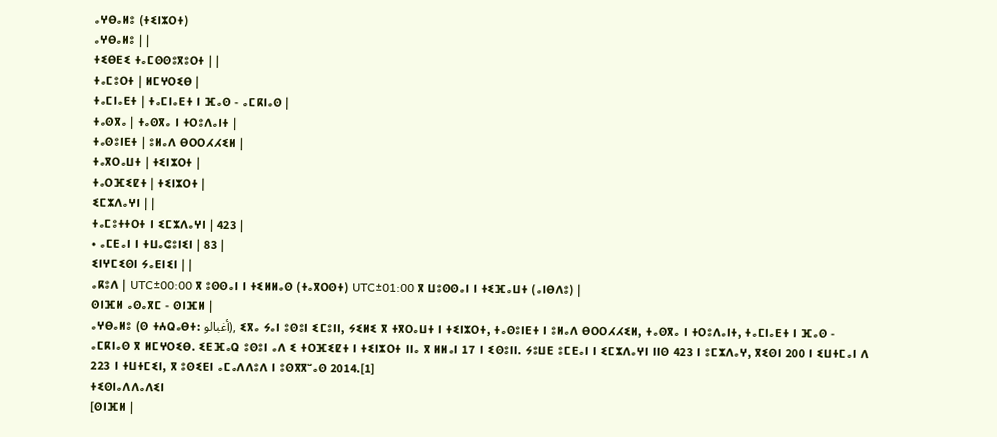ⴰⵖⴱⴰⵍⵓ (ⵜⵉⵏⵣⵔⵜ)
ⴰⵖⴱⴰⵍⵓ | |
ⵜⵉⴱⴹⵉ ⵜⴰⵎⵙⵙⵓⴳⵓⵔⵜ | |
ⵜⴰⵎⵓⵔⵜ | ⵍⵎⵖⵔⵉⴱ |
ⵜⴰⵎⵏⴰⴹⵜ | ⵜⴰⵎⵏⴰⴹⵜ ⵏ ⴼⴰⵙ - ⴰⵎⴽⵏⴰⵙ |
ⵜⴰⵙⴳⴰ | ⵜⴰⵙⴳⴰ ⵏ ⵜⵔⵓⴷⴰⵏⵜ |
ⵜⴰⵙⵓⵏⴹⵜ | ⵓⵍⴰⴷ ⴱⵔⵔⵃⵃⵉⵍ |
ⵜⴰⴳⵔⴰⵡⵜ | ⵜⵉⵏⵣⵔⵜ |
ⵜⴰⵔⴼⵉⵇⵜ | ⵜⵉⵏⵣⵔⵜ |
ⵉⵎⵣⴷⴰⵖⵏ | |
ⵜⴰⵎⵓⵜⵜⵔⵜ ⵏ ⵉⵎⵣⴷⴰⵖⵏ | 423 |
• ⴰⵎⴹⴰⵏ ⵏ ⵜⵡⴰⵛⵓⵏⵉⵏ | 83 |
ⵉⵏⵖⵎⵉⵙⵏ ⵢⴰⴹⵏⵉⵏ | |
ⴰⴽⵓⴷ | UTC±00:00 ⴳ ⵓⵙⵙⴰⵏ ⵏ ⵜⵉⵍⵍⴰⵙ (ⵜⴰⴳⵔⵙⵜ) UTC±01:00 ⴳ ⵡⵓⵙⵙⴰⵏ ⵏ ⵜⵉⴼⴰⵡⵜ (ⴰⵏⴱⴷⵓ) |
ⵙⵏⴼⵍ ⴰⵙⴰⴳⵎ - ⵙⵏⴼⵍ |
ⴰⵖⴱⴰⵍⵓ (ⵙ ⵜⵄⵕⴰⴱⵜ: أغبالو), ⵉⴳⴰ ⵢⴰⵏ ⵓⵙⵓⵏ ⵉⵎⵓⵏⵏ, ⵢⵉⵍⵉ ⴳ ⵜⴳⵔⴰⵡⵜ ⵏ ⵜⵉⵏⵣⵔⵜ, ⵜⴰⵙⵓⵏⴹⵜ ⵏ ⵓⵍⴰⴷ ⴱⵔⵔⵃⵃⵉⵍ, ⵜⴰⵙⴳⴰ ⵏ ⵜⵔⵓⴷⴰⵏⵜ, ⵜⴰⵎⵏⴰⴹⵜ ⵏ ⴼⴰⵙ - ⴰⵎⴽⵏⴰⵙ ⴳ ⵍⵎⵖⵔⵉⴱ. ⵉⴹⴼⴰⵕ ⵓⵙⵓⵏ ⴰⴷ ⵉ ⵜⵔⴼⵉⵇⵜ ⵏ ⵜⵉⵏⵣⵔⵜ ⵏⵏⴰ ⴳ ⵍⵍⴰⵏ 17 ⵏ ⵉⵙⵓⵏⵏ. ⵢⵓⵡⴹ ⵓⵎⴹⴰⵏ ⵏ ⵉⵎⵣⴷⴰⵖⵏ ⵏⵏⵙ 423 ⵏ ⵓⵎⵣⴷⴰⵖ, ⴳⵉⵙⵏ 200 ⵏ ⵉⵡⵜⵎⴰⵏ ⴷ 223 ⵏ ⵜⵡⵜⵎⵉⵏ, ⴳ ⵓⵙⵉⴹⵏ ⴰⵎⴰⴷⴷⵓⴷ ⵏ ⵓⵙⴳⴳⵯⴰⵙ 2014.[1]
ⵜⵉⵙⵏⴰⴷⴷⴰⴷⵉⵏ
[ⵙⵏⴼⵍ |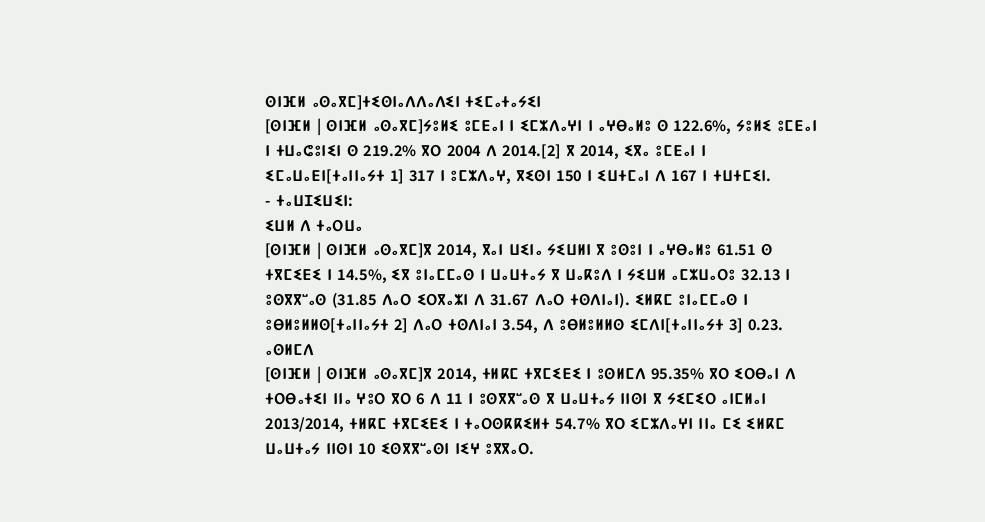ⵙⵏⴼⵍ ⴰⵙⴰⴳⵎ]ⵜⵉⵙⵏⴰⴷⴷⴰⴷⵉⵏ ⵜⵉⵎⴰⵜⴰⵢⵉⵏ
[ⵙⵏⴼⵍ | ⵙⵏⴼⵍ ⴰⵙⴰⴳⵎ]ⵢⵓⵍⵉ ⵓⵎⴹⴰⵏ ⵏ ⵉⵎⵣⴷⴰⵖⵏ ⵏ ⴰⵖⴱⴰⵍⵓ ⵙ 122.6%, ⵢⵓⵍⵉ ⵓⵎⴹⴰⵏ ⵏ ⵜⵡⴰⵛⵓⵏⵉⵏ ⵙ 219.2% ⴳⵔ 2004 ⴷ 2014.[2] ⴳ 2014, ⵉⴳⴰ ⵓⵎⴹⴰⵏ ⵏ ⵉⵎⴰⵡⴰⴹⵏ[ⵜⴰⵏⵏⴰⵢⵜ 1] 317 ⵏ ⵓⵎⵣⴷⴰⵖ, ⴳⵉⵙⵏ 150 ⵏ ⵉⵡⵜⵎⴰⵏ ⴷ 167 ⵏ ⵜⵡⵜⵎⵉⵏ.
- ⵜⴰⵡⵊⵉⵡⵉⵏ:
ⵉⵡⵍ ⴷ ⵜⴰⵔⵡⴰ
[ⵙⵏⴼⵍ | ⵙⵏⴼⵍ ⴰⵙⴰⴳⵎ]ⴳ 2014, ⴳⴰⵏ ⵡⵉⵏⴰ ⵢⵉⵡⵍⵏ ⴳ ⵓⵙⵓⵏ ⵏ ⴰⵖⴱⴰⵍⵓ 61.51 ⵙ ⵜⴳⵎⵉⴹⵉ ⵏ 14.5%, ⵉⴳ ⵓⵏⴰⵎⵎⴰⵙ ⵏ ⵡⴰⵡⵜⴰⵢ ⴳ ⵡⴰⴽⵓⴷ ⵏ ⵢⵉⵡⵍ ⴰⵎⵣⵡⴰⵔⵓ 32.13 ⵏ ⵓⵙⴳⴳⵯⴰⵙ (31.85 ⴷⴰⵔ ⵉⵔⴳⴰⵣⵏ ⴷ 31.67 ⴷⴰⵔ ⵜⵙⴷⵏⴰⵏ). ⵉⵍⴽⵎ ⵓⵏⴰⵎⵎⴰⵙ ⵏ ⵓⴱⵍⵓⵍⵍⵙ[ⵜⴰⵏⵏⴰⵢⵜ 2] ⴷⴰⵔ ⵜⵙⴷⵏⴰⵏ 3.54, ⴷ ⵓⴱⵍⵓⵍⵍⵙ ⵉⵎⴷⵏ[ⵜⴰⵏⵏⴰⵢⵜ 3] 0.23.
ⴰⵙⵍⵎⴷ
[ⵙⵏⴼⵍ | ⵙⵏⴼⵍ ⴰⵙⴰⴳⵎ]ⴳ 2014, ⵜⵍⴽⵎ ⵜⴳⵎⵉⴹⵉ ⵏ ⵓⵙⵍⵎⴷ 95.35% ⴳⵔ ⵉⵔⴱⴰⵏ ⴷ ⵜⵔⴱⴰⵜⵉⵏ ⵏⵏⴰ ⵖⵓⵔ ⴳⵔ 6 ⴷ 11 ⵏ ⵓⵙⴳⴳⵯⴰⵙ ⴳ ⵡⴰⵡⵜⴰⵢ ⵏⵏⵙⵏ ⴳ ⵢⵉⵎⵉⵔ ⴰⵏⵎⵍⴰⵏ 2013/2014, ⵜⵍⴽⵎ ⵜⴳⵎⵉⴹⵉ ⵏ ⵜⴰⵔⵙⴽⴽⵉⵍⵜ 54.7% ⴳⵔ ⵉⵎⵣⴷⴰⵖⵏ ⵏⵏⴰ ⵎⵉ ⵉⵍⴽⵎ ⵡⴰⵡⵜⴰⵢ ⵏⵏⵙⵏ 10 ⵉⵙⴳⴳⵯⴰⵙⵏ ⵏⵉⵖ ⵓⴳⴳⴰⵔ.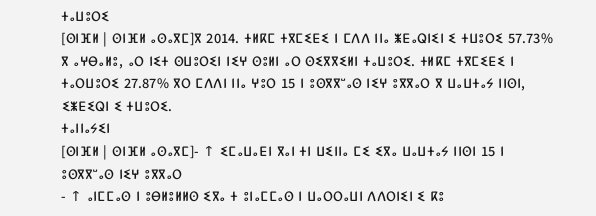ⵜⴰⵡⵓⵔⵉ
[ⵙⵏⴼⵍ | ⵙⵏⴼⵍ ⴰⵙⴰⴳⵎ]ⴳ 2014. ⵜⵍⴽⵎ ⵜⴳⵎⵉⴹⵉ ⵏ ⵎⴷⴷ ⵏⵏⴰ ⵥⴹⴰⵕⵏⵉⵏ ⵉ ⵜⵡⵓⵔⵉ 57.73% ⴳ ⴰⵖⴱⴰⵍⵓ, ⴰⵔ ⵏⵉⵜ ⵙⵡⵓⵔⵉⵏ ⵏⵉⵖ ⵙⵓⵍⵏ ⴰⵔ ⵙⵉⴳⴳⵉⵍⵏ ⵜⴰⵡⵓⵔⵉ. ⵜⵍⴽⵎ ⵜⴳⵎⵉⴹⵉ ⵏ ⵜⴰⵔⵡⵓⵔⵉ 27.87% ⴳⵔ ⵎⴷⴷⵏ ⵏⵏⴰ ⵖⵓⵔ 15 ⵏ ⵓⵙⴳⴳⵯⴰⵙ ⵏⵉⵖ ⵓⴳⴳⴰⵔ ⴳ ⵡⴰⵡⵜⴰⵢ ⵏⵏⵙⵏ, ⵉⵥⴹⵉⵕⵏ ⵉ ⵜⵡⵓⵔⵉ.
ⵜⴰⵏⵏⴰⵢⵉⵏ
[ⵙⵏⴼⵍ | ⵙⵏⴼⵍ ⴰⵙⴰⴳⵎ]- ↑ ⵉⵎⴰⵡⴰⴹⵏ ⴳⴰⵏ ⵜⵏ ⵡⵉⵏⵏⴰ ⵎⵉ ⵉⴳⴰ ⵡⴰⵡⵜⴰⵢ ⵏⵏⵙⵏ 15 ⵏ ⵓⵙⴳⴳⵯⴰⵙ ⵏⵉⵖ ⵓⴳⴳⴰⵔ
- ↑ ⴰⵏⵎⵎⴰⵙ ⵏ ⵓⴱⵍⵓⵍⵍⵙ ⵉⴳⴰ ⵜ ⵓⵏⴰⵎⵎⴰⵙ ⵏ ⵡⴰⵔⵔⴰⵡⵏ ⴷⴷⵔⵏⵉⵏ ⵉ ⴽⵓ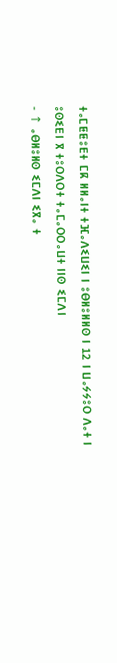ⵜⴰⵎⵟⵟⵓⴹⵜ ⵎⴽ ⵍⵍⴰⵏⵜ ⵜⴼⴰⴷⵉⵡⵉⵏ ⵏ ⵓⴱⵍⵓⵍⵍⵙ ⵏ 12 ⵏ ⵡⴰⵢⵢⵓⵔ ⴷⴰⵜ ⵏ ⵓⵙⵉⴹⵏ ⴳ ⵜⵓⵔⴷⵔⵜ ⵜⴰⵎⴰⵔⵔⴰⵡⵜ ⵏⵏⵙ ⵉⵎⴷⵏ
- ↑ ⴰⴱⵍⵓⵍⵙ ⵉⵎⴷⵏ ⵉⴳⴰ ⵜ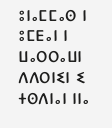ⵓⵏⴰⵎⵎⴰⵙ ⵏ ⵓⵎⴹⴰⵏ ⵏ ⵡⴰⵔⵔⴰⵡⵏ ⴷⴷⵔⵏⵉⵏ ⵉ ⵜⵙⴷⵏⴰⵏ ⵏⵏⴰ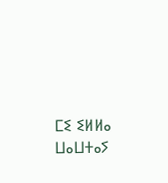ⵎⵉ ⵉⵍⵍⴰ ⵡⴰⵡⵜⴰⵢ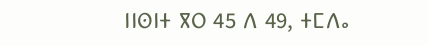ⵏⵏⵙⵏⵜ ⴳⵔ 45 ⴷ 49, ⵜⵎⴷⴰ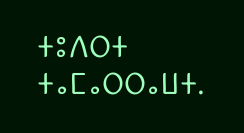ⵜⵓⴷⵔⵜ ⵜⴰⵎⴰⵔⵔⴰⵡⵜ.